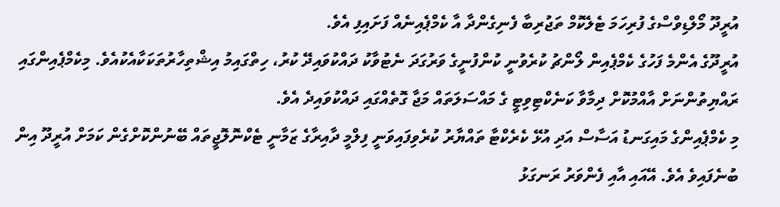އުރީދޫ މޯލްޑިވްސްގެ ފުރިހަމަ ޓެލެކޮމް ތަޖުރިބާ ފެނިގެންދާ އާ ކެމްޕެއިނެއް ފަށައިފި އެވެ.
އުރީދޫގެ އެންމެ ފަހުގެ ކެމްޕެއިން ލޯންޗު ކުރެވުނީ ކުންފުނީގެ ވަރުގަދަ ނެޓުވާކު ދައްކުވައިދޭ ކުރު، ހިތްގައިމު އިޝްތިހާރުތަކަކާއެކުއެވެ. މިކެމްޕެއިންގައި ރައްޔިތުންނަށް އާއްމުކޮށް ދިމާވާ ކަނެކްޓިވިޓީ ގެ މައްސަލަތައް މަޖާ ގޮތެއްގައި ދައްކުވައިދެ އެވެ.
މި ކެމްޕެއިންގެ މައިގަނޑު އަސާސް އަދި އުޅޭ ކެރެކްޓާ ތައްޔާރު ކުރެވިފައިވަނީ ފިލްމީ ދާއިރާގެ ޒަމާނީ ޓެކްނޮލޮޖީތައް ބޭނުންކޮށްގެން ކަމަށް އުރީދޫ އިން ބުނެފައިވެ އެވެ. އޭއައި އާއި ފެންވަރު ރަނގަޅު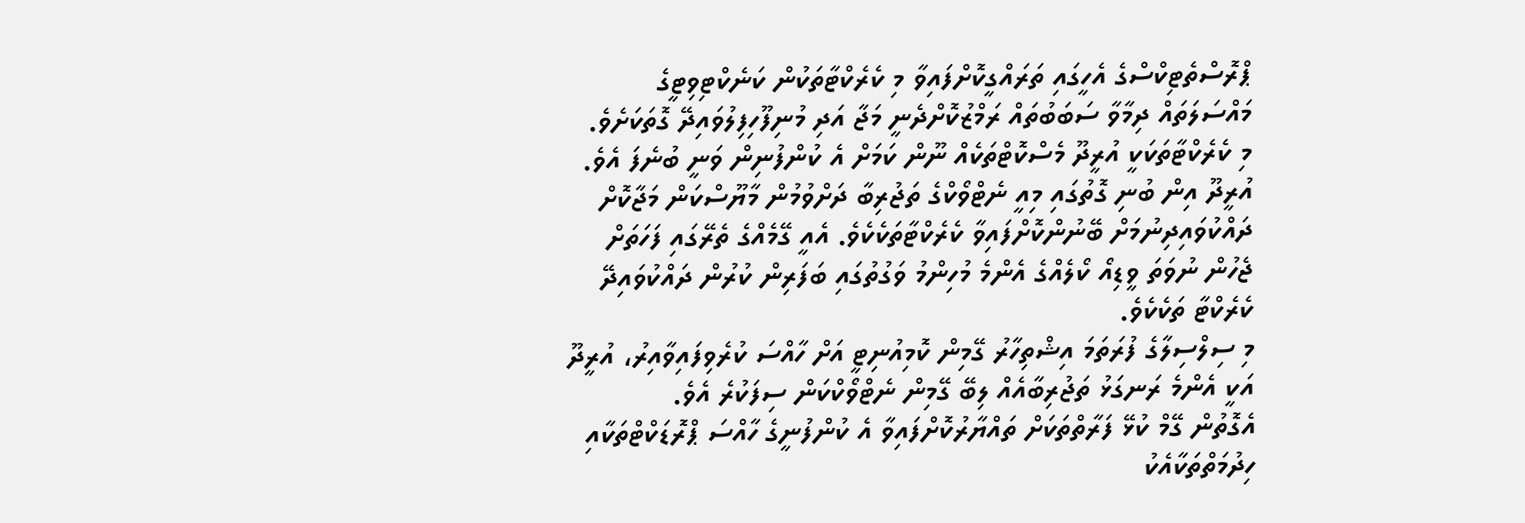ޕްރޮސްތެޓިކްސްގެ އެހީގައި ތަރައްގީކޮށްފައިވާ މި ކެރެކްޓާތަކުން ކަނެކްޓިވިޓީގެ މައްސަލަތައް ދިމާވާ ސަބަބުތައް ރަމްޒުކޮށްދެނީ މަޖާ އަދި މުނިފޫހިފިލުވައިދޭ ގޮތަކަށެވެ.
މި ކެރެކްޓާތަކަކީ އުރީދޫ މެސްކޮޓްތަކެއް ނޫން ކަމަށް އެ ކުންފުނިން ވަނީ ބުނެފަ އެވެ.
އުރީދޫ އިން ބުނި ގޮތުގައި މިއީ ނެޓްވޯކްގެ ތަޖުރިބާ ދަށްވުމުން މާޔޫސްކަން މަޖާކޮށް ދައްކުވައިދިނުމަށް ބޭނުންކޮށްފައިވާ ކެރެކްޓާތަކެކެވެ. އެއީ ގޭމެއްގެ ތެރޭގައި ފަހަތަށް ޖެހުން ނުވަތަ ވީޑިއޯ ކޯލެއްގެ އެންމެ މުހިންމު ވަގުތުގައި ބަފަރިން ކުރުން ދައްކުވައިދޭ ކެރެކްޓާ ތަކެކެވެ.
މި ސިލްސިލާގެ ފުރަތަމަ އިޝްތިހާރު ގޭމިން ކޮމިއުނިޓީ އަށް ހާއްސަ ކުރެވިފައިވާއިރު، އުރީދޫ އަކީ އެންމެ ރަނގަޅު ތަޖުރިބާއެއް ލިބޭ ގޭމިން ނެޓްވޯކްކަން ސިފަކުރެ އެވެ.
އެގޮތުން ގޭމް ކުޅޭ ފަރާތްތަކަށް ތައްޔާރުކޮށްފައިވާ އެ ކުންފުނީގެ ހާއްސަ ޕްރޮޑަކްޓްތަކާއި ހިދުމަތްތަކާއެކު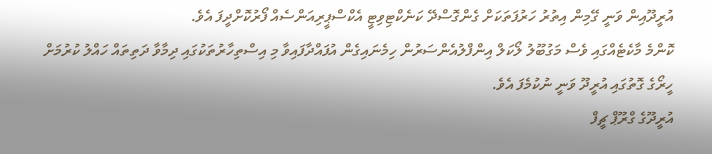އުރީދޫއިން ވަނީ ގޭމިން އިތުރު ހަރުފަތަކަށް ގެންގޮސްދޭ ކަނެކްޓިވިޓީ އެކްސްޕީރިއަންސެއް ފޯރުކޮށްދީފަ އެވެ.
ކޮންމެ މާކެޓެއްގައި ވެސް މަގުބޫލު ލޯކަލް އިންފްލުއެންސަރުން ހިމެނައިގެން އުފައްދާފައިވާ މި އިސްތިހާރުތަކުގައި ދިމާވާ ދަތިތައް ހައްލު ކުރުމަށް ހީރޯގެ ގޮތުގައި އުރީދޫ ވަނީ ނުކުމެފަ އެވެ.
އުރީދޫގެ ގްރޫޕް ޗީފް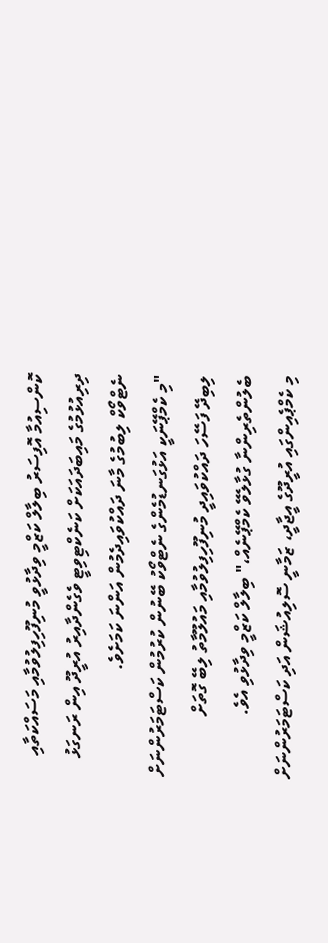ކޮންސިއުމާ އޮފިސަރު ބިލާލް ކަޒްމީ ވިދާޅުވީ މުނިފޫހިފިލުވުމާއި މަސައްކަތާއި ދިރިއުޅުމުގެ މައިބަދައަކަށް ކަނެކްޓިވިޓީ ވެގެންދާއިރު އުރީދޫ އިން ރަނގަޅު ނެޓްވޯކް ލިބުމުގެ މާނަ ދައްކުވައިދެމުން އަންނަ ކަމަށެވެ.
"މި ކެމްޕޭނަކީ އަޅުގަނޑުމެންގެ ނެޓްވޯކު ބޭނުން ކުރުމުން ކަސްޓަމަރުންނަށް ލިބިދޭ ފަސޭހަ ދައްކުވައިދީ މުނިފޫހިފިލުވުމާއި މައުލޫމާތު ލިބޭ ގޮތަށް ބެލުންތެރިންނާ ގުޅާލެވޭ ކެމްޕޭނެއް،" ބިލާލް ކަޒްމީ ވިދާޅުވި އެވެ.
މި ކެމްޕެއިންގައި އުރީދޫގެ އީޖާދީ، ޒަމާނީ ސޮލިއުޝަން އަދި ކަސްޓަމަރުންނަށް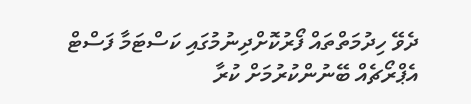ދެވޭ ހިދުމަތްތައް ފޯރުކޮށްދިނުމުގައި ކަސްޓަމާ ފަސްޓް އެޕްރޯޗެއް ބޭނުންކުރުމަށް ކުރާ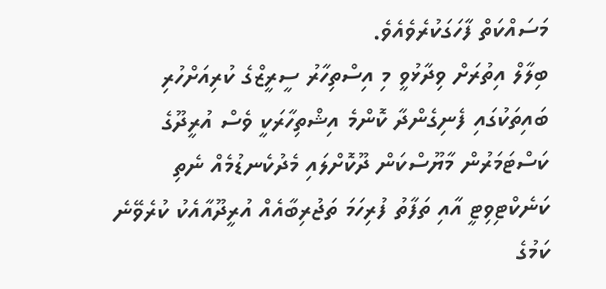މަސައްކަތް ފާހަގަކުރެވެއެވެ.
ބިލާލް އިތުރަށް ވިދާޅުވީ މި އިސްތިހާރު ސީރީޒްގެ ކުރިއަށްހުރި ބައިތަކުގައި ފެނިގެންދާ ކޮންމެ އިޝްތިހާރަކީ ވެސް އުރީދޫގެ ކަސްޓަމަރުން މާޔޫސްކަން ދޫކޮށްލައި މެދުކެނޑުމެއް ނެތި ކަނެކްޓިވިޓީ އާއި ތަފާތު ފުރިހަމަ ތަޖުރިބާއެއް އުރީދޫއާއެކު ކުރެވޭނެ ކަމުގެ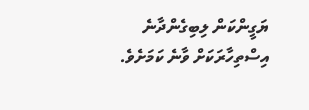ޔަގީންކަން ލިބިގެންދާނެ އިސްތިހާރަކަށް ވާނެ ކަމަށެވެ.